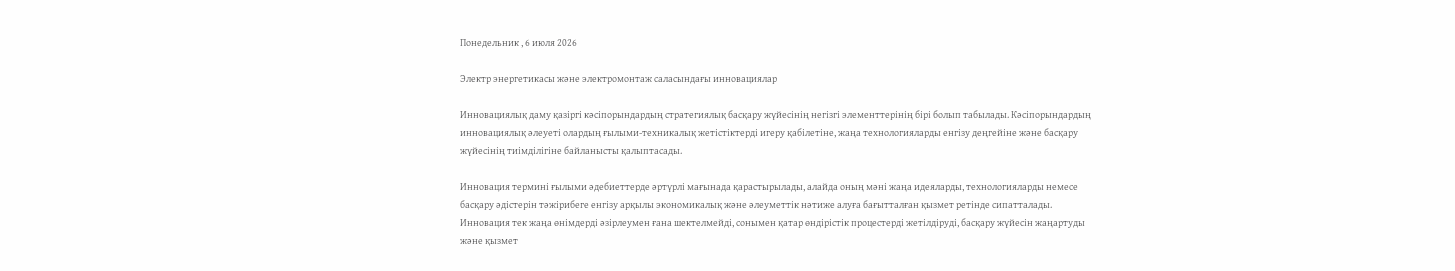Понедельник , 6 июля 2026

Электр энергетикасы және электромонтаж саласындағы инновациялар

Инновациялық даму қазіргі кәсіпорындардың стратегиялық басқару жүйесінің негізгі элементтерінің бірі болып табылады. Кәсіпорындардың инновациялық әлеуеті олардың ғылыми-техникалық жетістіктерді игеру қабілетіне, жаңа технологияларды енгізу деңгейіне және басқару жүйесінің тиімділігіне байланысты қалыптасады.

Инновация термині ғылыми әдебиеттерде әртүрлі мағынада қарастырылады, алайда оның мәні жаңа идеяларды, технологияларды немесе басқару әдістерін тәжірибеге енгізу арқылы экономикалық және әлеуметтік нәтиже алуға бағытталған қызмет ретінде сипатталады. Инновация тек жаңа өнімдерді әзірлеумен ғана шектелмейді, сонымен қатар өндірістік процестерді жетілдіруді, басқару жүйесін жаңартуды және қызмет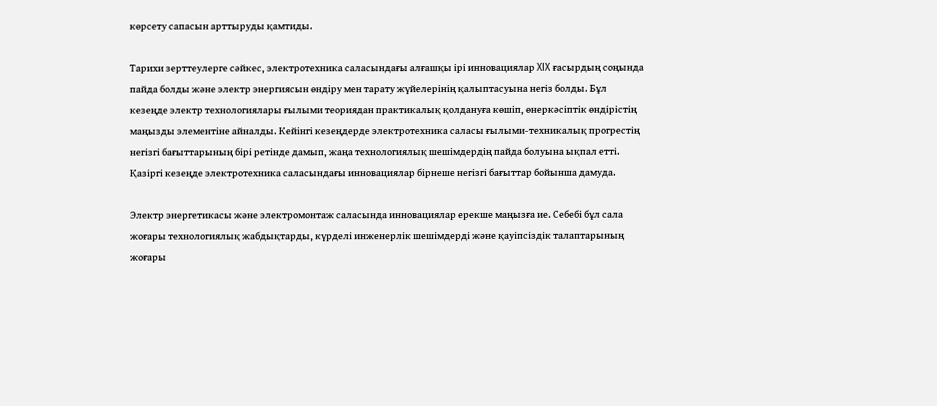көрсету сапасын арттыруды қамтиды.

Тарихи зерттеулерге сәйкес, электротехника саласындағы алғашқы ірі инновациялар XIX ғасырдың соңында пайда болды және электр энергиясын өндіру мен тарату жүйелерінің қалыптасуына негіз болды. Бұл кезеңде электр технологиялары ғылыми теориядан практикалық қолдануға көшіп, өнеркәсіптік өндірістің маңызды элементіне айналды. Кейінгі кезеңдерде электротехника саласы ғылыми-техникалық прогрестің негізгі бағыттарының бірі ретінде дамып, жаңа технологиялық шешімдердің пайда болуына ықпал етті. Қазіргі кезеңде электротехника саласындағы инновациялар бірнеше негізгі бағыттар бойынша дамуда.

Электр энергетикасы және электромонтаж саласында инновациялар ерекше маңызға ие. Себебі бұл сала жоғары технологиялық жабдықтарды, күрделі инженерлік шешімдерді және қауіпсіздік талаптарының жоғары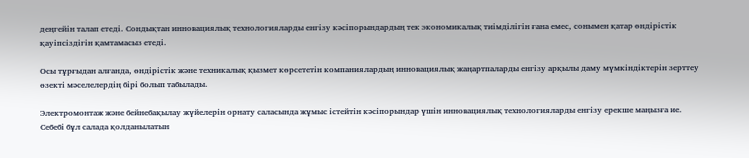деңгейін талап етеді. Сондықтан инновациялық технологияларды енгізу кәсіпорындардың тек экономикалық тиімділігін ғана емес, сонымен қатар өндірістік қауіпсіздігін қамтамасыз етеді.

Осы тұрғыдан алғанда, өндірістік және техникалық қызмет көрсететін компаниялардың инновациялық жаңартпаларды енгізу арқылы даму мүмкіндіктерін зерттеу өзекті мәселелердің бірі болып табылады.

Электромонтаж және бейнебақылау жүйелерін орнату саласында жұмыс істейтін кәсіпорындар үшін инновациялық технологияларды енгізу ерекше маңызға ие. Себебі бұл салада қолданылатын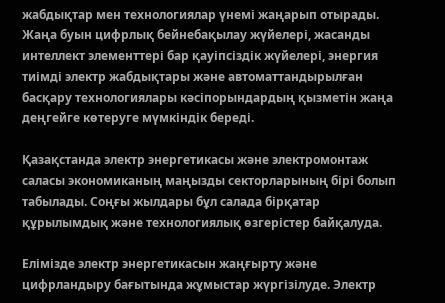жабдықтар мен технологиялар үнемі жаңарып отырады. Жаңа буын цифрлық бейнебақылау жүйелері, жасанды интеллект элементтері бар қауіпсіздік жүйелері, энергия тиімді электр жабдықтары және автоматтандырылған басқару технологиялары кәсіпорындардың қызметін жаңа деңгейге көтеруге мүмкіндік береді.

Қазақстанда электр энергетикасы және электромонтаж саласы экономиканың маңызды секторларының бірі болып табылады. Соңғы жылдары бұл салада бірқатар құрылымдық және технологиялық өзгерістер байқалуда.

Елімізде электр энергетикасын жаңғырту және цифрландыру бағытында жұмыстар жүргізілуде. Электр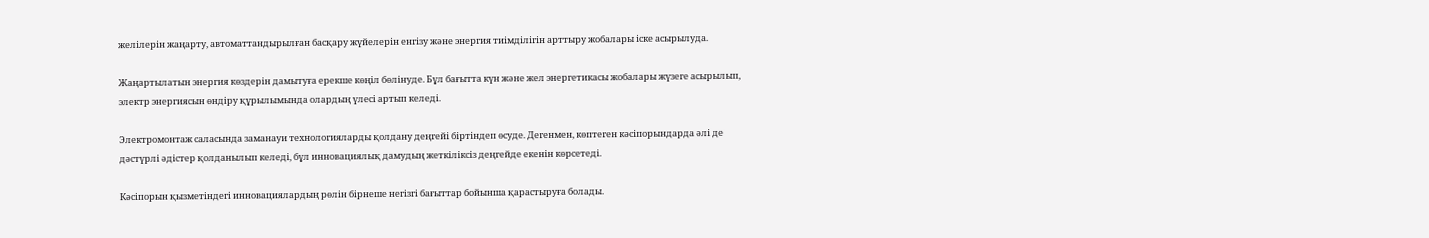желілерін жаңарту, автоматтандырылған басқару жүйелерін енгізу және энергия тиімділігін арттыру жобалары іске асырылуда.

Жаңартылатын энергия көздерін дамытуға ерекше көңіл бөлінуде. Бұл бағытта күн және жел энергетикасы жобалары жүзеге асырылып, электр энергиясын өндіру құрылымында олардың үлесі артып келеді.

Электромонтаж саласында заманауи технологияларды қолдану деңгейі біртіндеп өсуде. Дегенмен, көптеген кәсіпорындарда әлі де дәстүрлі әдістер қолданылып келеді, бұл инновациялық дамудың жеткіліксіз деңгейде екенін көрсетеді.

Кәсіпорын қызметіндегі инновациялардың рөлін бірнеше негізгі бағыттар бойынша қарастыруға болады.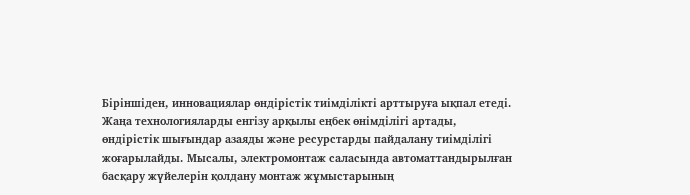Біріншіден, инновациялар өндірістік тиімділікті арттыруға ықпал етеді. Жаңа технологияларды енгізу арқылы еңбек өнімділігі артады, өндірістік шығындар азаяды және ресурстарды пайдалану тиімділігі жоғарылайды. Мысалы, электромонтаж саласында автоматтандырылған басқару жүйелерін қолдану монтаж жұмыстарының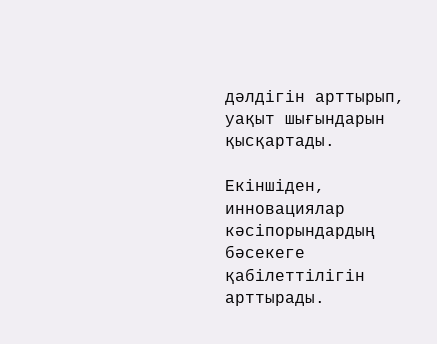дәлдігін арттырып, уақыт шығындарын қысқартады.

Екіншіден, инновациялар кәсіпорындардың бәсекеге қабілеттілігін арттырады.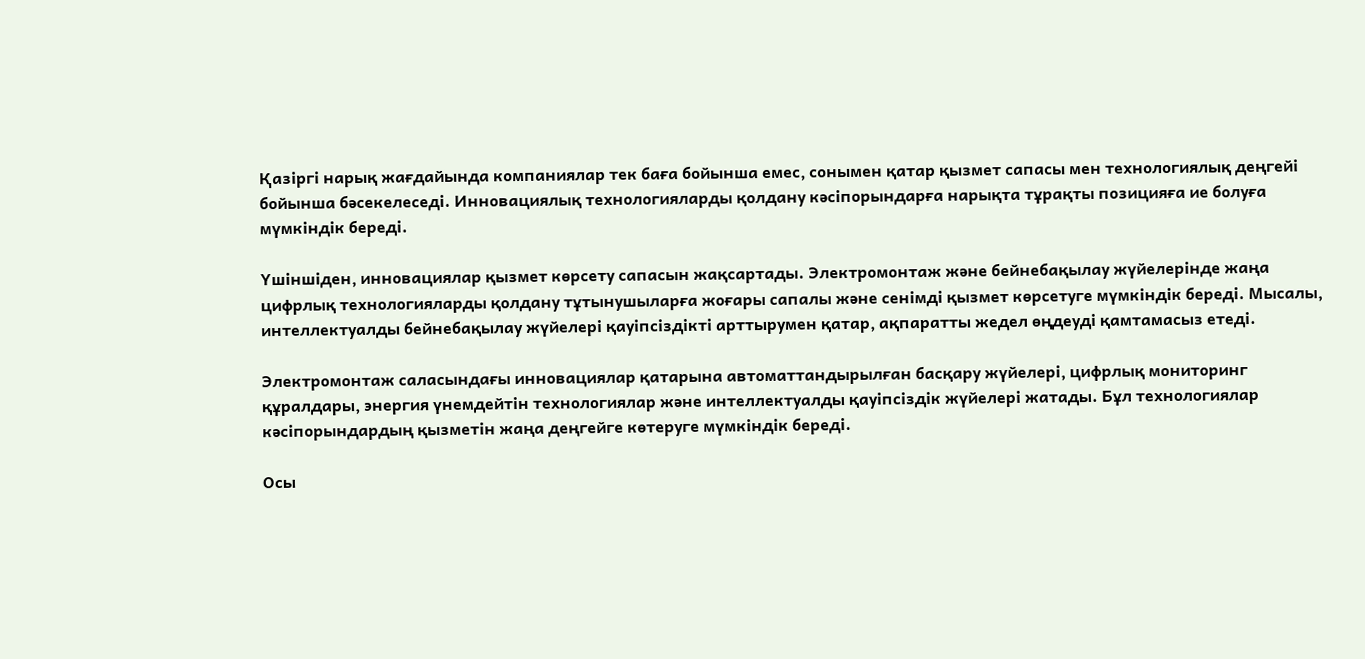Қазіргі нарық жағдайында компаниялар тек баға бойынша емес, сонымен қатар қызмет сапасы мен технологиялық деңгейі бойынша бәсекелеседі. Инновациялық технологияларды қолдану кәсіпорындарға нарықта тұрақты позицияға ие болуға мүмкіндік береді.

Үшіншіден, инновациялар қызмет көрсету сапасын жақсартады. Электромонтаж және бейнебақылау жүйелерінде жаңа цифрлық технологияларды қолдану тұтынушыларға жоғары сапалы және сенімді қызмет көрсетуге мүмкіндік береді. Мысалы, интеллектуалды бейнебақылау жүйелері қауіпсіздікті арттырумен қатар, ақпаратты жедел өңдеуді қамтамасыз етеді.

Электромонтаж саласындағы инновациялар қатарына автоматтандырылған басқару жүйелері, цифрлық мониторинг құралдары, энергия үнемдейтін технологиялар және интеллектуалды қауіпсіздік жүйелері жатады. Бұл технологиялар кәсіпорындардың қызметін жаңа деңгейге көтеруге мүмкіндік береді.

Осы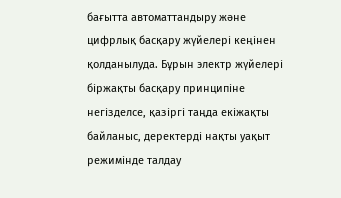бағытта автоматтандыру және цифрлық басқару жүйелері кеңінен қолданылуда. Бұрын электр жүйелері біржақты басқару принципіне негізделсе, қазіргі таңда екіжақты байланыс, деректерді нақты уақыт режимінде талдау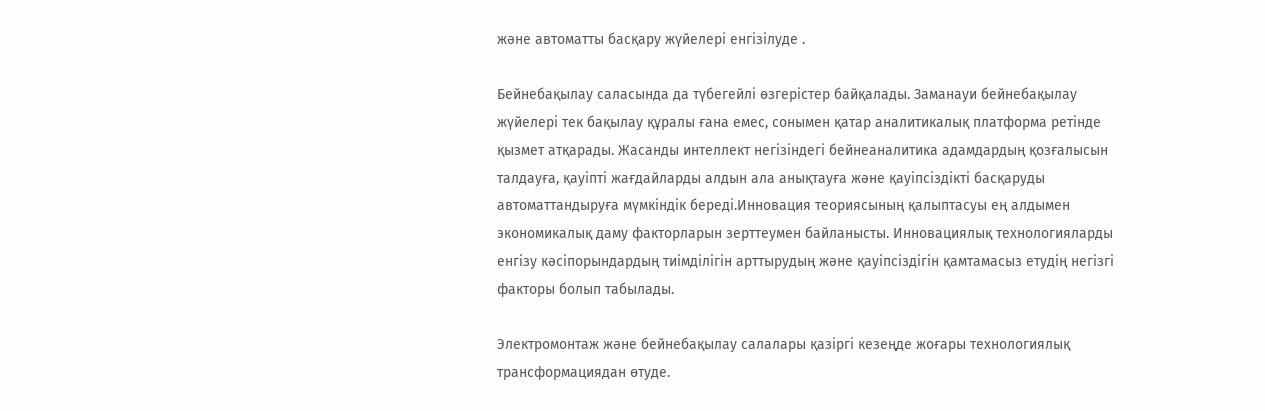және автоматты басқару жүйелері енгізілуде .

Бейнебақылау саласында да түбегейлі өзгерістер байқалады. Заманауи бейнебақылау жүйелері тек бақылау құралы ғана емес, сонымен қатар аналитикалық платформа ретінде қызмет атқарады. Жасанды интеллект негізіндегі бейнеаналитика адамдардың қозғалысын талдауға, қауіпті жағдайларды алдын ала анықтауға және қауіпсіздікті басқаруды автоматтандыруға мүмкіндік береді.Инновация теориясының қалыптасуы ең алдымен экономикалық даму факторларын зерттеумен байланысты. Инновациялық технологияларды енгізу кәсіпорындардың тиімділігін арттырудың және қауіпсіздігін қамтамасыз етудің негізгі факторы болып табылады.

Электромонтаж және бейнебақылау салалары қазіргі кезеңде жоғары технологиялық трансформациядан өтуде.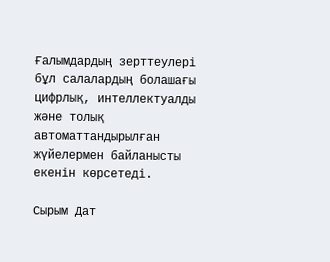Ғалымдардың зерттеулері бұл салалардың болашағы цифрлық, интеллектуалды және толық автоматтандырылған жүйелермен байланысты екенін көрсетеді.

Сырым Дат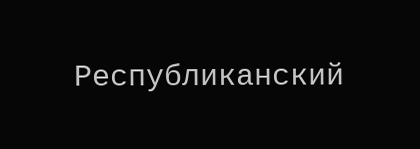Республиканский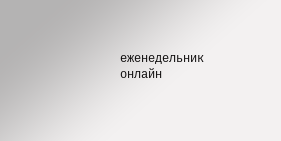еженедельник онлайн